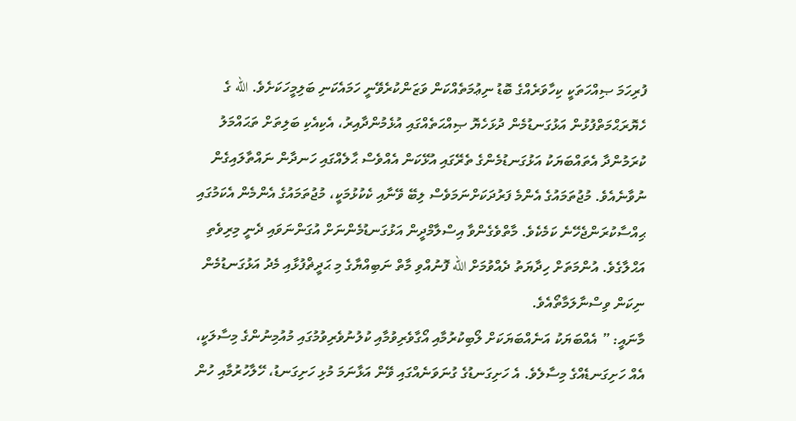ފުރިހަމަ ޞިއްހަތަކީ ކިހާވަރެއްގެ ބޮޑު ނިޢުމަތެއްކަން ވަޒަންކުރެވޭނީ ހަމައެކަނި ބަލިމީހަކަށެވެ. الله ގެ ހެޔޮރަޙްމަތްފުޅުން އަޅުގަނޑުމެން ދުޅަހެޔޮ ޞިއްޙަތެއްގައި އުޅެމުންދާއިރު، އެކިއެކި ބަލިތަށް ތަޙައްމަލު ކުރަމުންދާ އެތައްބަޔަކު އަޅުގަނޑުމެންގެ ތެރޭގައި އުޅޭކަން އެއްވެސް ޙާލެއްގައި ހަނދާން ނައްތާލައިގެން ނުވާނެއެވެ. މުޖުތަމައުގެ އެންމެ ފަރުދަކަށްނަމަވެސް ލިބޭ ވޭނާއި ކެކުޅުމަކީ، މުޖުތަމައުގެ އެންމެން އެކަމުގައި ޙިއްސާކުރަންޖެހޭނެ ކަމެކެވެ. މާތްވެގެންވާ އިސްލާމްދީން އަޅުގަނޑުމެންނަށް އުގަންނަވައި ދެނީ މިރިވެތި އަޙްލާގެވެ. އުންމަތަށް ހިދާޔަތު ދެއްވުމަށް الله ފޮނުއްވި މާތް ނަބިއްޔާގެ މި ޙަދީޡްފުޅާއި މެދު އަޅުގަނޑުމެން ނިކަން ވިސްނާލަމާތޯއެވެ.
މާނައީ: ” އެއްބަޔަކު އަނެއްބަޔަކަށް ލޯބިކުރުމާއި އޯގާވެރިވުމާއި ކުލުނުވެރިވުމުގައި މުއުމިނުންގެ މިސާލަކީ، އެއް ހަށިގަނޑެއްގެ މިސާލެވެ. އެ ހަށިގަނޑުގެ ގުނަވަނެއްގައި ވޭން އަޅާނަމަ މުޅި ހަށިގަނޑު، ހޭލާހުރުމާއި ހުން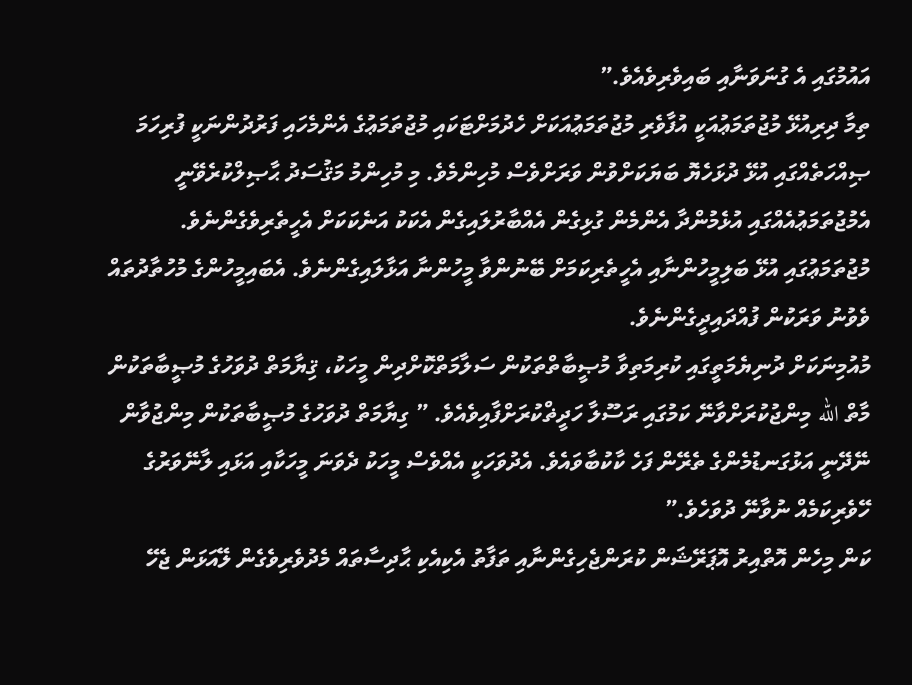އައުމުގައި އެ ގުނަވަނާއި ބައިވެރިވެއެވެ.”
ތިމާ ދިރިއުޅޭ މުޖުތަމަޢުއަކީ އުފާވެރި މުޖުތަމަޢުއަކަށް ހެދުމަށްޓަކައި މުޖުތަމަޢުގެ އެންމެހައި ފަރުދުންނަކީ ފުރިހަމަ ޞިއްހަތެއްގައި އުޅޭ ދުޅަހެޔޮ ބަޔަކަށްވުން ވަރަށްވެސް މުހިންމެވެ. މި މުހިންމު މަޤުސަދު ޙާޞިލްކުރެވޭނީ އެމުޖުތަމަޢުއެއްގައި އުޅެމުންދާ އެންމެން ގުޅިގެން އެއްބާރުލައިގެން އެކަކު އަނެކަކަށް އެހީތެރިވެގެންނެވެ. މުޖުތަމަޢުގައި އުޅޭ ބަލިމީހުންނާއި އެހީތެރިކަމަށް ބޭނުންވާ މީހުންނާ އަޅާލައިގެންނެވެ. އެބައިމީހުންގެ މުހުތާދުތައް ވެވުނު ވަރަކުން ފުއްދައިދީގެންނެވެ.
މުއުމިނަކަށް ދުނިޔެމަތީގައި ކުރިމަތިވާ މުޞީބާތްތަކުން ސަލާމަތްކޮށްދިން މީހަކު، ޤިޔާމަތް ދުވަހުގެ މުޞީބާތަކުން މާތް الله މިންޖުކުރަށްވާނޭ ކަމުގައި ރަސޫލާ ހަދީޡްކުރަށްފާއިވެއެވެ. ” ގިޔާމަތް ދުވަހުގެ މުޞީބާތަކުން މިންޖުވާން ނޭދޭނީ އަޅުގަނޑުމެންގެ ތެރޭން ފަހެ ކާކުބާވައެވެ. އެދުވަހަކީ އެއްވެސް މީހަކު ދެވަނަ މީހަކާއި އަޅައި ލާނޭވަރުގެ ހޭވެރިކަމެއް ނުވާނޭ ދުވަހެވެ.”
ކަން މިހެން އޮތްއިރު އޮޕަރޭޝަން ކުރަންޖެހިގެންނާއި ތަފާތު އެކިއެކި ޙާދިސާތައް މެދުވެރިވެގެން ލޭއަޅަން ޖެހޭ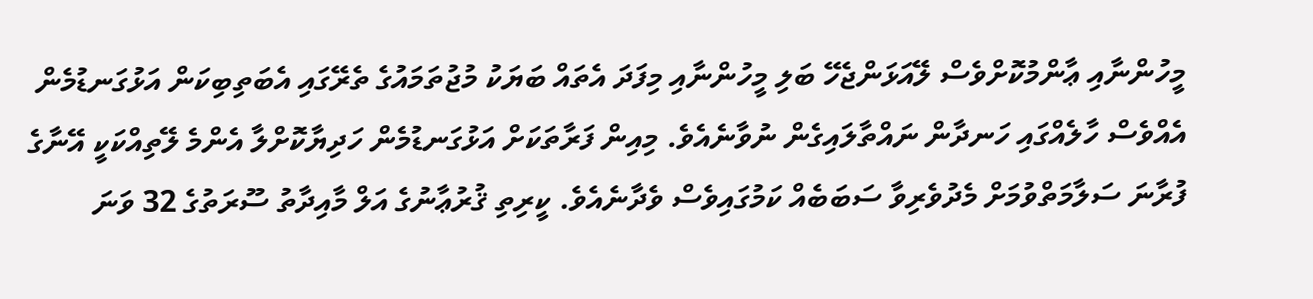މީހުންނާއި ޢާންމުކޮށްވެސް ލޭއަޅަންޖެހޭ ބަލި މީހުންނާއި މިފަދަ އެތައް ބަޔަކު މުޖުތަމައުގެ ތެރޭގައި އެބަތިބިކަން އަޅުގަނޑުމެން އެއްވެސް ހާލެއްގައި ހަނދާން ނައްތާލައިގެން ނުވާނެއެވެ. މިއިން ފަރާތަކަށް އަޅުގަނޑުމެން ހަދިޔާކޮށްލާ އެންމެ ލޭތިއްކަކީ އޭނާގެ ފުރާނަ ސަލާމަތްވުމަށް މެދުވެރިވާ ސަބަބެއް ކަމުގައިވެސް ވެދާނެއެވެ. ކީރިތި ޤުރުޢާނުގެ އަލް މާއިދާތު ސޫރަތުގެ 32 ވަނަ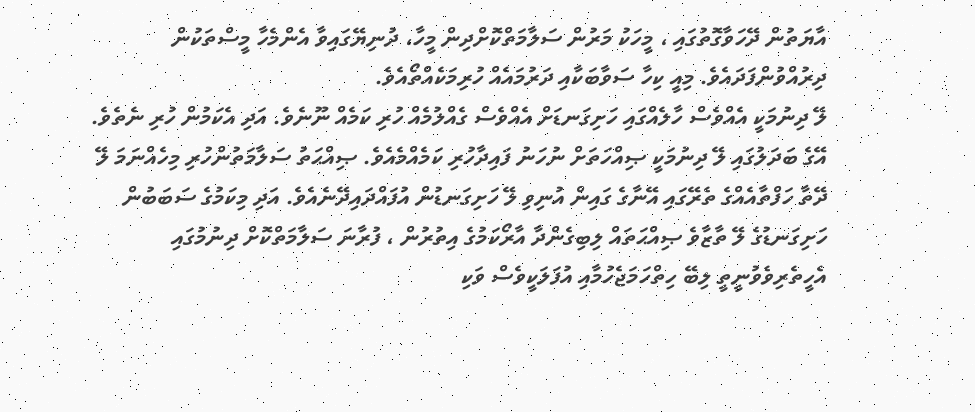އާޔަތުން ދޭހަވާގޮތުގައި ، މީހަކު މަރުން ސަލާމަތްކޮށްދިން މީހާ، ދުނިޔޭގައިވާ އެންމެހާ މީސްތަކުން ދިރުއްވުންފަދައެވެ. މިއީ ކިހާ ސަވާބަކާއި ދަރުމައެއް ހުރިމަކެއްތޯއެވެ.
ލޭ ދިނުމަކީ އެއްވެސް ހާލެއްގައި ހަށިގަނޑަށް އެއްވެސް ގެއްލުމެއް ހުރި ކަމެއް ނޫނެވެ. އަދި އެކަމުން ހުރި ނެތެވެ. އޭގެ ބަދަލުގައި ލޭ ދިނުމަކީ ޞިއްހަތަށް ނުހަނު ފައިދާހުރި ކަމެއްމެއެވެ. ޞިއްޙަތު ސަލާމަތުންހުރި މިހެއްނަމަ ލޭ ދޭތާ ހަފްތާއެއްގެ ތެރޭގައި އޭނާގެ ގައިން އުނިވި ލޭ ހަށިގަނޑުން އުފައްދައިދޭނެއެވެ. އަދި މިކަމުގެ ސަބަބުން ހަށިގަނޑުގެ ލޭ ތާޒާވެ ޞިއްޙަތައް ލިބިގެންދާ އާރޯކަމުގެ އިތުރުން ، ފުރާނަ ސަލާމަތްކޮށް ދިނުމުގައި އެހީތެރިވެވުނީތީ ލިބޭ ހިތްހަމަޖެހުމާއި އުފަލަކީވެސް ވަކި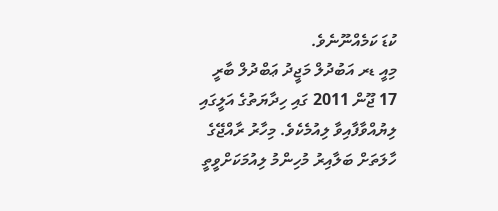ކުޑަ ކަމެއްނޫނެވެ.
މިއީ ޑރ އަބުދުލް މަޖީދު ޢަބްދުލް ބާރީ 17 ޖޫން 2011 ގައި ހިދާޔަތުގެ އަލީގައި ލިޔުއްވާފާއިވާ ލިއުމެކެވެ. މިހާރު ރާއްޖޭގެ ހާލަތަށް ބަލާއިރު މުހިންމު ލިއުމަކަށްވީތީ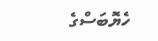ހެޔޮބަސްގެ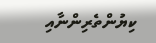ކިޔުންތެރިންނާއި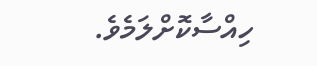ހިއްސާކޮށްލަމެވެ.